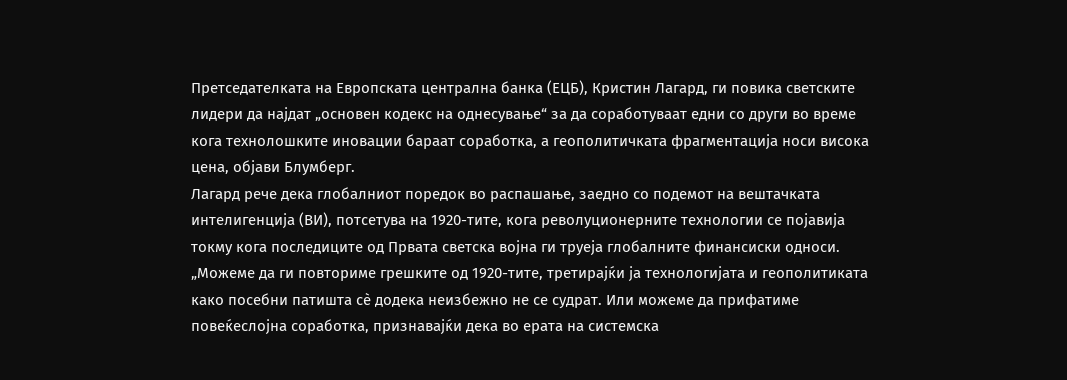Претседателката на Европската централна банка (ЕЦБ), Кристин Лагард, ги повика светските лидери да најдат „основен кодекс на однесување“ за да соработуваат едни со други во време кога технолошките иновации бараат соработка, а геополитичката фрагментација носи висока цена, објави Блумберг.
Лагард рече дека глобалниот поредок во распашање, заедно со подемот на вештачката интелигенција (ВИ), потсетува на 1920-тите, кога револуционерните технологии се појавија токму кога последиците од Првата светска војна ги труеја глобалните финансиски односи.
„Можеме да ги повториме грешките од 1920-тите, третирајќи ја технологијата и геополитиката како посебни патишта сè додека неизбежно не се судрат. Или можеме да прифатиме повеќеслојна соработка, признавајќи дека во ерата на системска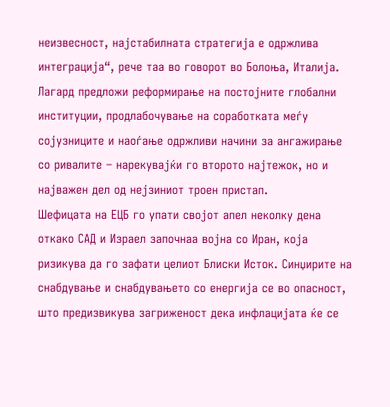неизвесност, најстабилната стратегија е одржлива интеграција“, рече таа во говорот во Болоња, Италија.
Лагард предложи реформирање на постојните глобални институции, продлабочување на соработката меѓу сојузниците и наоѓање одржливи начини за ангажирање со ривалите – нарекувајќи го второто најтежок, но и најважен дел од нејзиниот троен пристап.
Шефицата на ЕЦБ го упати својот апел неколку дена откако САД и Израел започнаа војна со Иран, која ризикува да го зафати целиот Блиски Исток. Синџирите на снабдување и снабдувањето со енергија се во опасност, што предизвикува загриженост дека инфлацијата ќе се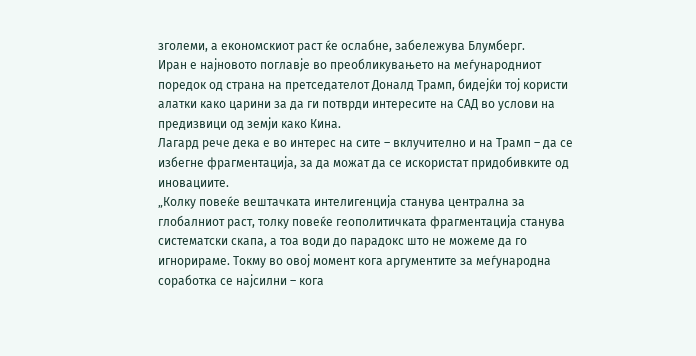зголеми, а економскиот раст ќе ослабне, забележува Блумберг.
Иран е најновото поглавје во преобликувањето на меѓународниот поредок од страна на претседателот Доналд Трамп, бидејќи тој користи алатки како царини за да ги потврди интересите на САД во услови на предизвици од земји како Кина.
Лагард рече дека е во интерес на сите – вклучително и на Трамп – да се избегне фрагментација, за да можат да се искористат придобивките од иновациите.
„Колку повеќе вештачката интелигенција станува централна за глобалниот раст, толку повеќе геополитичката фрагментација станува систематски скапа, а тоа води до парадокс што не можеме да го игнорираме. Токму во овој момент кога аргументите за меѓународна соработка се најсилни – кога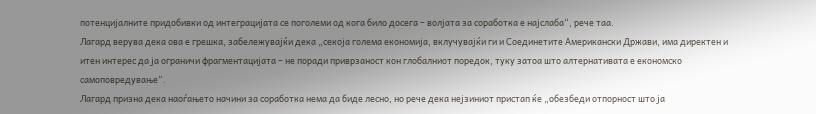потенцијалните придобивки од интеграцијата се поголеми од кога било досега – волјата за соработка е најслаба“, рече таа.
Лагард верува дека ова е грешка, забележувајќи дека „секоја голема економија, вклучувајќи ги и Соединетите Американски Држави, има директен и итен интерес да ја ограничи фрагментацијата – не поради приврзаност кон глобалниот поредок, туку затоа што алтернативата е економско самоповредување“.
Лагард призна дека наоѓањето начини за соработка нема да биде лесно, но рече дека нејзиниот пристап ќе „обезбеди отпорност што ја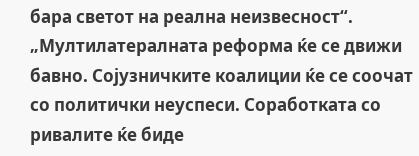бара светот на реална неизвесност“.
„Мултилатералната реформа ќе се движи бавно. Сојузничките коалиции ќе се соочат со политички неуспеси. Соработката со ривалите ќе биде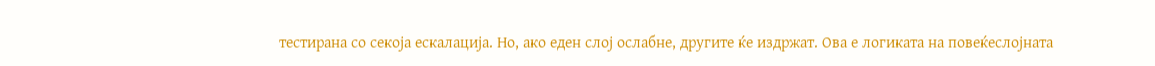тестирана со секоја ескалација. Но, ако еден слој ослабне, другите ќе издржат. Ова е логиката на повеќеслојната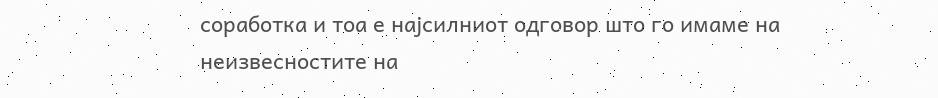соработка и тоа е најсилниот одговор што го имаме на неизвесностите на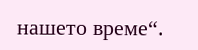нашето време“.